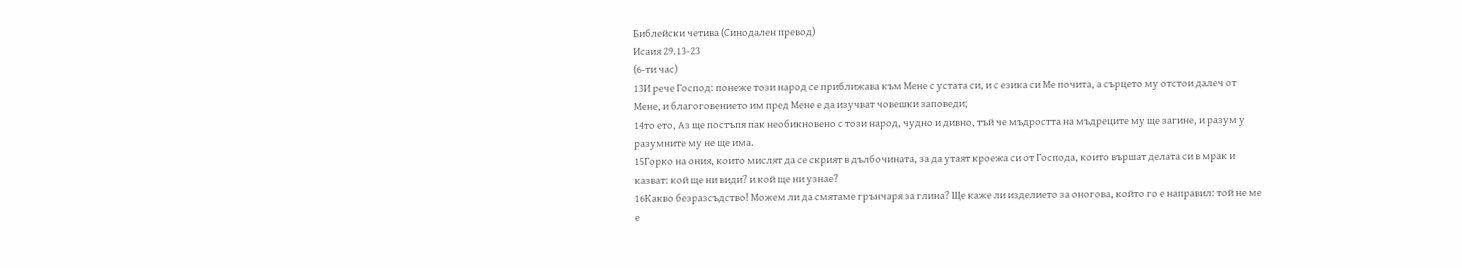Библейски четива (Синодален превод)
Исаия 29.13-23
(6-ти час)
13И рече Господ: понеже този народ се приближава към Мене с устата си, и с езика си Ме почита, а сърцето му отстои далеч от Мене, и благоговението им пред Мене е да изучват човешки заповеди;
14то ето, Аз ще постъпя пак необикновено с този народ, чудно и дивно, тъй че мъдростта на мъдреците му ще загине, и разум у разумните му не ще има.
15Горко на ония, които мислят да се скрият в дълбочината, за да утаят кроежа си от Господа, които вършат делата си в мрак и казват: кой ще ни види? и кой ще ни узнае?
16Какво безразсъдство! Можем ли да смятаме грънчаря за глина? Ще каже ли изделието за оногова, който го е направил: той не ме е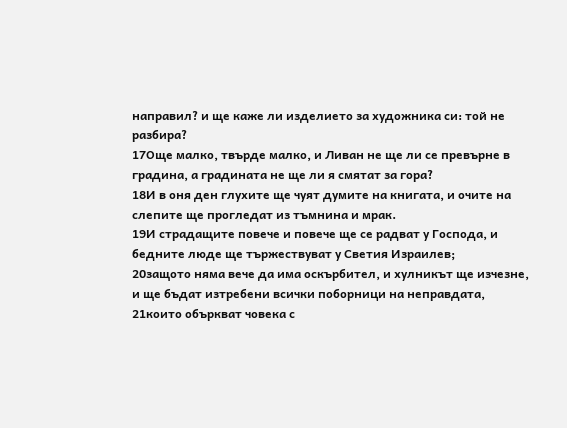направил? и ще каже ли изделието за художника си: той не разбира?
17Още малко, твърде малко, и Ливан не ще ли се превърне в градина, а градината не ще ли я смятат за гора?
18И в оня ден глухите ще чуят думите на книгата, и очите на слепите ще прогледат из тъмнина и мрак.
19И страдащите повече и повече ще се радват у Господа, и бедните люде ще тържествуват у Светия Израилев;
20защото няма вече да има оскърбител, и хулникът ще изчезне, и ще бъдат изтребени всички поборници на неправдата,
21които объркват човека с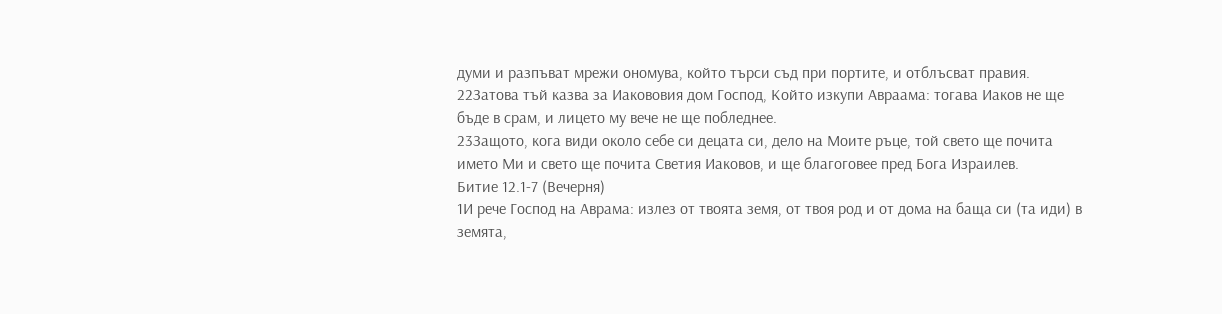думи и разпъват мрежи ономува, който търси съд при портите, и отблъсват правия.
22Затова тъй казва за Иакововия дом Господ, Който изкупи Авраама: тогава Иаков не ще бъде в срам, и лицето му вече не ще побледнее.
23Защото, кога види около себе си децата си, дело на Моите ръце, той свето ще почита името Ми и свето ще почита Светия Иаковов, и ще благоговее пред Бога Израилев.
Битие 12.1-7 (Вечерня)
1И рече Господ на Аврама: излез от твоята земя, от твоя род и от дома на баща си (та иди) в земята,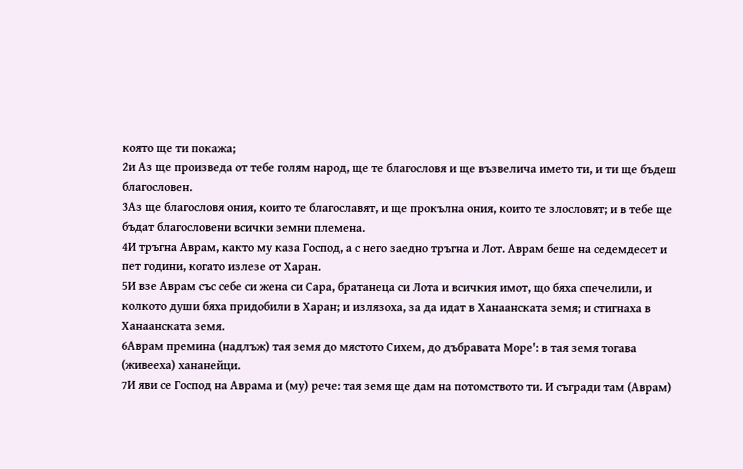която ще ти покажа;
2и Аз ще произведа от тебе голям народ, ще те благословя и ще възвелича името ти, и ти ще бъдеш благословен.
3Аз ще благословя ония, които те благославят, и ще прокълна ония, които те злословят; и в тебе ще бъдат благословени всички земни племена.
4И тръгна Аврам, както му каза Господ, а с него заедно тръгна и Лот. Аврам беше на седемдесет и пет години, когато излезе от Харан.
5И взе Аврам със себе си жена си Сара, братанеца си Лота и всичкия имот, що бяха спечелили, и колкото души бяха придобили в Харан; и излязоха, за да идат в Ханаанската земя; и стигнаха в Ханаанската земя.
6Аврам премина (надлъж) тая земя до мястото Сихем, до дъбравата Море': в тая земя тогава (живееха) хананейци.
7И яви се Господ на Аврама и (му) рече: тая земя ще дам на потомството ти. И съгради там (Аврам)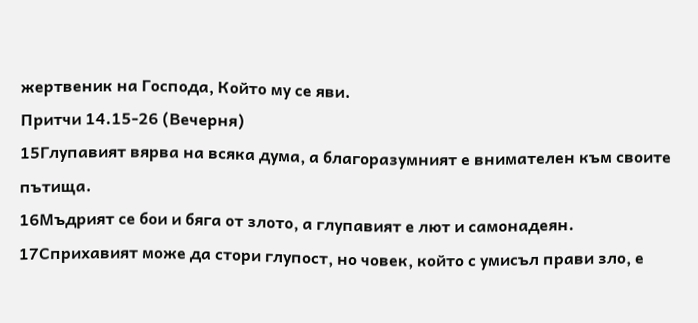жертвеник на Господа, Който му се яви.
Притчи 14.15-26 (Вечерня)
15Глупавият вярва на всяка дума, а благоразумният е внимателен към своите пътища.
16Мъдрият се бои и бяга от злото, а глупавият е лют и самонадеян.
17Сприхавият може да стори глупост, но човек, който с умисъл прави зло, е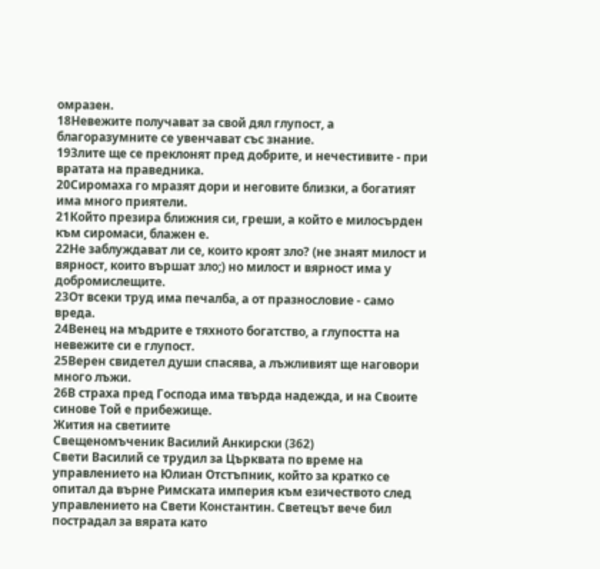омразен.
18Невежите получават за свой дял глупост, а благоразумните се увенчават със знание.
19Злите ще се преклонят пред добрите, и нечестивите - при вратата на праведника.
20Сиромаха го мразят дори и неговите близки, а богатият има много приятели.
21Който презира ближния си, греши, а който е милосърден към сиромаси, блажен е.
22Не заблуждават ли се, които кроят зло? (не знаят милост и вярност, които вършат зло;) но милост и вярност има у добромислещите.
23От всеки труд има печалба, а от празнословие - само вреда.
24Венец на мъдрите е тяхното богатство, а глупостта на невежите си е глупост.
25Верен свидетел души спасява, а лъжливият ще наговори много лъжи.
26В страха пред Господа има твърда надежда, и на Своите синове Той е прибежище.
Жития на светиите
Свещеномъченик Василий Анкирски (362)
Свети Василий се трудил за Църквата по време на управлението на Юлиан Отстъпник, който за кратко се опитал да върне Римската империя към езичеството след управлението на Свети Константин. Светецът вече бил пострадал за вярата като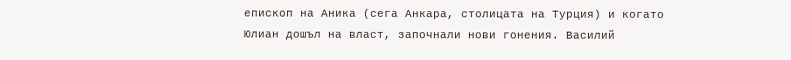епископ на Аника (сега Анкара, столицата на Турция) и когато Юлиан дошъл на власт, започнали нови гонения. Василий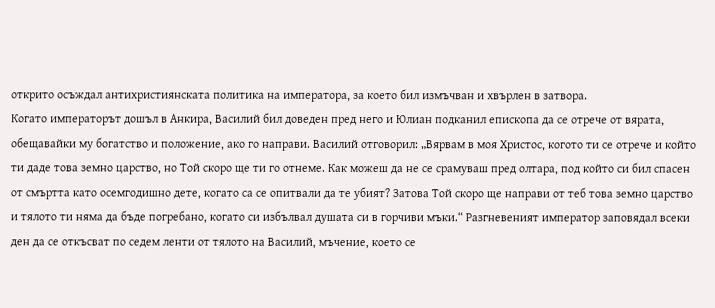открито осъждал антихристиянската политика на императора, за което бил измъчван и хвърлен в затвора.
Когато императорът дошъл в Анкира, Василий бил доведен пред него и Юлиан подканил епископа да се отрече от вярата, обещавайки му богатство и положение, ако го направи. Василий отговорил: „Вярвам в моя Христос, когото ти се отрече и който ти даде това земно царство, но Той скоро ще ти го отнеме. Как можеш да не се срамуваш пред олтара, под който си бил спасен от смъртта като осемгодишно дете, когато са се опитвали да те убият? Затова Той скоро ще направи от теб това земно царство и тялото ти няма да бъде погребано, когато си избълвал душата си в горчиви мъки.“ Разгневеният император заповядал всеки ден да се откъсват по седем ленти от тялото на Василий, мъчение, което се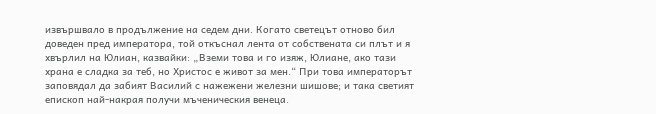извършвало в продължение на седем дни. Когато светецът отново бил доведен пред императора, той откъснал лента от собствената си плът и я хвърлил на Юлиан, казвайки: „Вземи това и го изяж, Юлиане, ако тази храна е сладка за теб, но Христос е живот за мен.“ При това императорът заповядал да забият Василий с нажежени железни шишове; и така светият епископ най-накрая получи мъченическия венеца.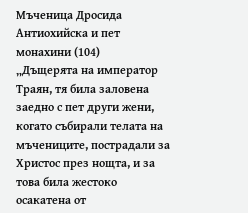Мъченица Дросида Антиохийска и пет монахини (104)
„Дъщерята на император Траян, тя била заловена заедно с пет други жени, когато събирали телата на мъчениците, пострадали за Христос през нощта, и за това била жестоко осакатена от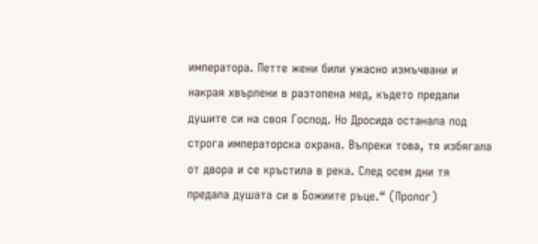императора. Петте жени били ужасно измъчвани и накрая хвърлени в разтопена мед, където предали душите си на своя Господ. Но Дросида останала под строга императорска охрана. Въпреки това, тя избягала от двора и се кръстила в река. След осем дни тя предала душата си в Божиите ръце.“ (Пролог)